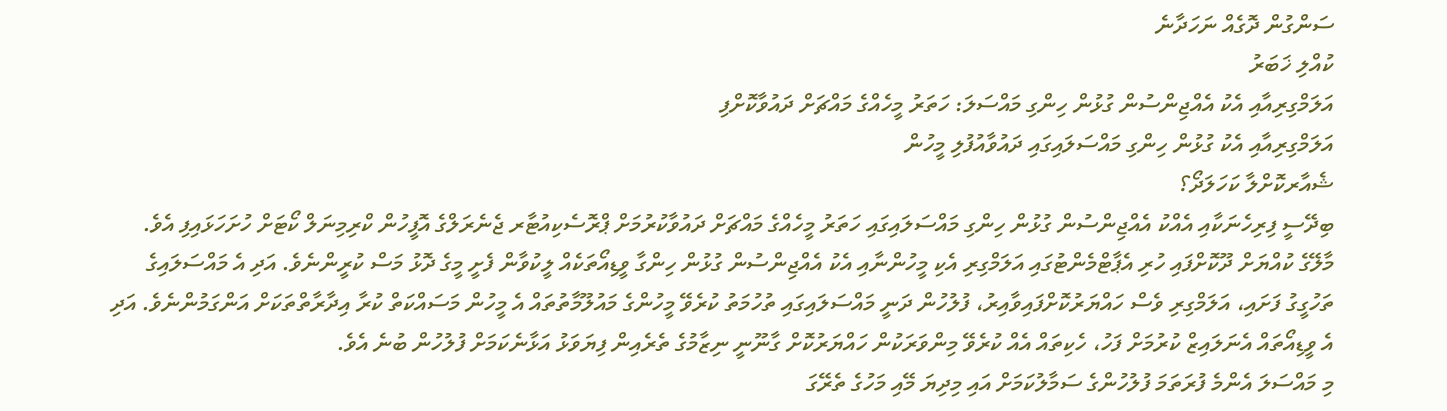ސަންގުން ދޮގެއް ނަހަދާނެ
ކުއްލި ޚަބަރު
އަލަމްގިރިއާއި އެކު އެއްޖިންސުން ގުޅުން ހިންގި މައްސަލަ: ހަތަރު މީހެއްގެ މައްޗަށް ދައުވާކޮށްފި
އަލަމްގިރިއާއި އެކު ގުޅުން ހިންގި މައްސަލައިގައި ދައުވާއުފުލި މީހުން
ޝެއާރކޮށްލާ ކަހަލަދޯ؟
ބިދޭސީ ފިރިހެނަކާއި އެއްކު އެއްޖިންސުން ގުޅުން ހިންގި މައްސަލައިގައި ހަތަރު މީހެއްގެ މައްޗަށް ދައުވާކުރުމަށް ޕްރޮސެކިއުޓާރ ޖެނެރަލްގެ އޮފީހުން ކްރިމިނަލް ކޯޓަށް ހުށަހަޅައިފި އެވެ.
މާލޭގެ ކުއްޔަށް ދޫކޮށްފައި ހުރި އެޕާޓްމެންޓުގައި އަލަމްގިރި އެކި މީހުންނާއި އެކު އެއްޖިންސުން ގުޅުން ހިންގާ ވީޑިއޯތަކެއް ލީކުވާން ފެށީ މީގެ ދޮޅު މަސް ކުރީންނެވެ. އަދި އެ މައްސަލައިގެ ތަހުގީގު ފަށައި، އަލަމްގިރި ވެސް ހައްޔަރުކޮށްފައިވާއިރު، ފުލުހުން ދަނީ މައްސަލައިގައި ތުހުމަތު ކުރެވޭ މީހުންގެ މައުލޫމާތުތައް އެ މީހުން މަސައްކަތް ކުރާ އިދާރާތްތަކަށް އަންގަމުންނެވެ. އަދި އެ ވީޑިއޯތައް އެނަލައިޒް ކުރުމަށް ފަހު، ހެކިތައް އެއް ކުރެވޭ މިންވަރަކުން ހައްޔަރުކޮށް ގާނޫނީ ނިޒާމުގެ ތެރެއިން ފިޔަވަޅު އަޅާނެކަމަށް ފުލުހުން ބުނެ އެވެ.
މި މައްސަލަ އެންމެ ފުރަތަމަ ފުލުހުންގެ ސަމާލުކަމަށް އައި މިދިޔަ މޭއި މަހުގެ ތެރޭގަ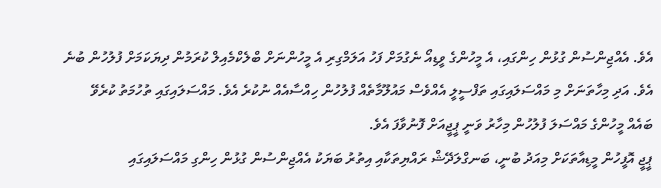އެވެ. އެއްޖިންސުން ގުޅުން ހިންގައި، އެ މީހުންގެ ވީޑިއޯ ނެގުމަށް ފަހު އަލަމްގިރި އެ މީހުންނަށް ބްލެކްމެއިލް ކުރަމުން ދިޔަކަމަށް ފުލުހުން ބުނެ އެވެ. އަދި މިހާތަނަށް މި މައްސަލައިގައި ތަފްސީލީ އެއްވެސް މައުލޫމާތެއް ފުލުހުން ހިއްސާއެއް ނުކުރެ އެވެ. މައްސަލައިގައި ތުހުމަތު ކުރެވޭ ބައެއް މީހުންގެ މައްސަލަ ފުލުހުން މިހާރު ވަނީ ޕީޖީއަށް ފޮނުވާފަ އެވެ.
ޕީޖީ އޮފީހުން މީޑިއާތަކަށް މިއަދު ބުނީ، ބަނގްލަދޭޝް ރައްޔިތަކާއި އިތުރު ބަޔަކު އެއްޖިންސުން ގުޅުން ހިންގި މައްސަލައިގައި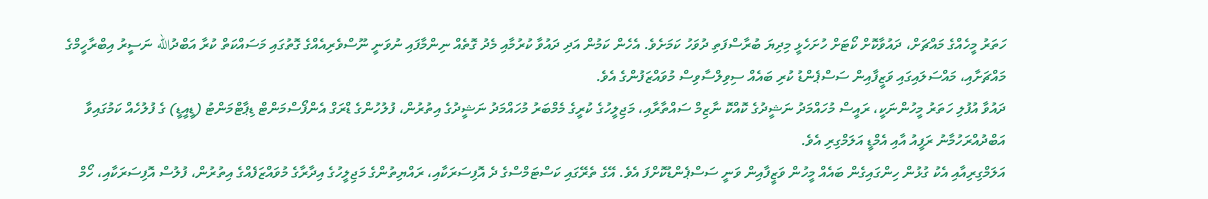ހަތަރު މީހެއްގެ މައްޗަށް، ދައުވާކޮށް ކޯޓަށް ހުށަހެޅީ މިދިޔަ ބުރާސްފަތި ދުވަހު ކަމަށެވެ. އެހެން ކަމުން އަދި ދައުވާ ކުރުމާއި މެދު ގޮތެއް ނިންމާފައި ނުވަނީ ނޫސްވެރިއެއްގެ ގޮތުގައި މަސައްކަތް ކުރާ އަބްދުالله ނަސީރު އިބްރާހީމްގެ މައްޗަށާއި، މައްސަލައިގައި ވަޒީފާއިން ސަސްޕެންޑު ކުރި ބައެއް ސިވިލްސާވިސް މުވައްޒަފުންގެ އެވެ.
ދައުވާ އުފުލި ހަތަރު މީހުންނަކީ، ރައީސް މުހައްމަދު ނަޝީދުގެ ކޮއްކޮ ނާޒިމް ސައްތާރާއި، މަޖިލީހުގެ ކުރީގެ މެމްބަރު މުހައްމަދު ނަޝީދުގެ އިތުރުން، ފުލުހުންގެ ޑްރަގް އެންފޯސްމަންޓް ޑިޕާޓްމަންޓު (ޑީއީޑީ) ގެ ފުލުހެއް ކަމުގައިވާ އަބްދުއްރަހުމާނު ރަފީއު އާއި އެމްޑީ އަލަމްގިރި އެވެ.
އަލަމްގިރިއާއި އެކު ގުޅުން ހިންގައިގެން ބައެއް މީހުން ވަޒީފާއިން ވަނީ ސަސްޕެންޑުކޮށްފަ އެވެ. އޭގެ ތެރޭގައި ކަސްޓަމްސްގެ ދެ އޮފިސަރަކާއި، ރައްޔިތުންގެ މަޖިލީހުގެ އިދާރާގެ މުވައްޒަފެއްގެ އިތުރުން، ފުލުސް އޮފިސަރަކާއި، ހޯމް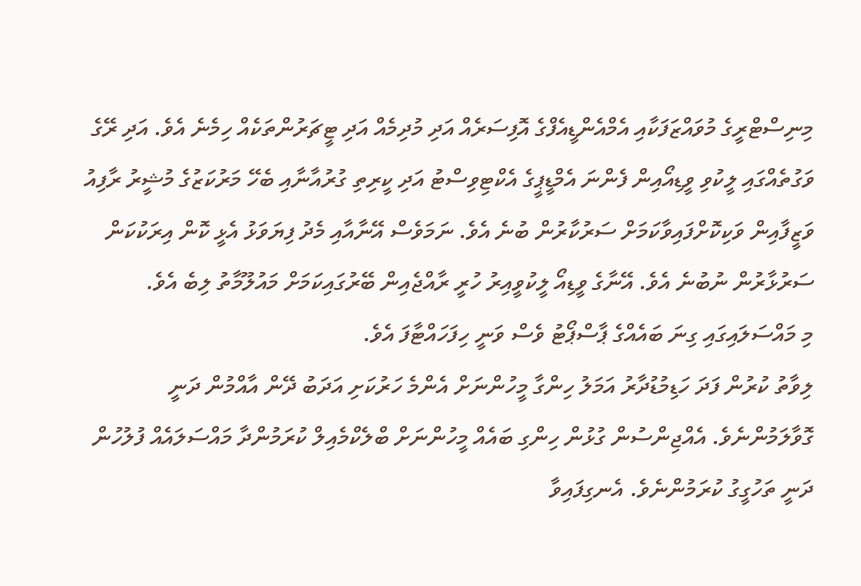މިނިސްޓްރީގެ މުވައްޒަފަކާއި އެމްއެންޑީއެފްގެ އޮފިސަރެއް އަދި މުދިމެއް އަދި ޓީޗަރުންތަކެއް ހިމެނެ އެވެ. އަދި ރޭގެ ވަގުތެއްގައި ލީކުވި ވީޑިއޯއިން ފެންނަ އެމްޑީޕީގެ އެކްޓިވިސްޓު އަދި ކީރިތި ގުރުއާނާއި ބެހޭ މަރުކަޒުގެ މުޝީރު ރާފިއު ވަޒީފާއިން ވަކިކޮށްފައިވާކަމަށް ސަރުކާރުން ބުނެ އެވެ. ނަމަވެސް އޭނާއާއި މެދު ފިޔަވަޅު އެޅީ ކޮން އިރަކުކަން ސަރުޅާރުން ނުބުނެ އެވެ. އޭނާގެ ވީޑިއޯ ލީކުވީއިރު ހުރީ ރާއްޖެއިން ބޭރުގައިކަމަށް މައުލޫމާތު ލިބެ އެވެ.
މި މައްސަލައިގައި ގިނަ ބައެއްގެ ޕާސްޕޯޓު ވެސް ވަނީ ހިފަހައްޓާފަ އެވެ.
ލިވާތު ކުރުން ފަދަ ހަޑިމުޑުދާރު އަމަލު ހިންގާ މީހުންނަށް އެންމެ ހަރުކަށި އަދަބު ދޭން އާއްމުން ދަނީ ގޮވާލަމުންނެވެ. އެއްޖިންސުން ގުޅުން ހިންގި ބައެއް މީހުންނަށް ބްލެކްމެއިލް ކުރަމުންދާ މައްސަލައެއް ފުލުހުން ދަނީ ތަހުގީގު ކުރަމުންނެވެ. އެނގިފައިވާ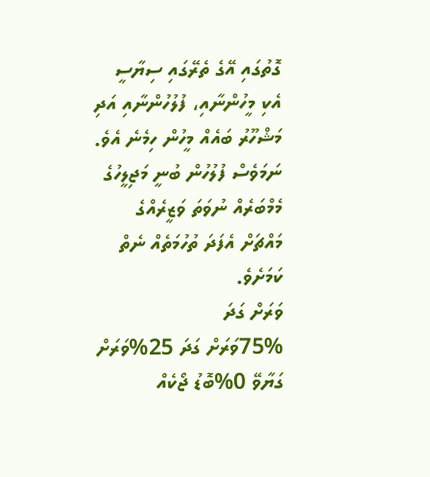ގޮތުގައި އޭގެ ތެރޭގައި ސިޔާސީ އެކި މީހުންނާއި، ފުލުހުންނާއި އަދި މަޝްހޫރު ބައެއް މީހުން ހިމެނެ އެވެ. ނަމަވެސް ފުލުހުން ބުނީ މަޖިލީހުގެ މެމްބަރެއް ނުވަތަ ވަޒީރެއްގެ މައްޗަށް އެފަދަ ތުހުމަތެއް ނެތް ކަމަށެވެ.
ވަރަށް ގަދަ
75%ވަރަށް ގަދަ 25%ވަރަށް ގަޔާވޭ 0%ބޮޑު ޖޯކެއް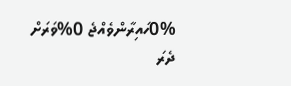0%ހައިރާންވެއްޖެ 0%ވަރަށް ދެރަ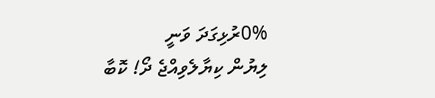0%ރުޅިގަދަ ވަނީ
ލިޔުން ކިޔާލެވިއްޖެ ދޯ! ކޮބާ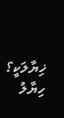ޚިޔާލަކީ؟
ހިޔާލު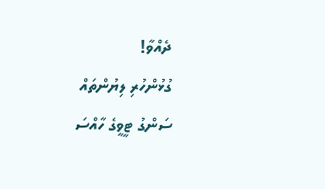ދެއްވާ!
ގުޅުންހުރި ލިޔުންތައް
ސަންގު ޓީވީގެ ހާއްސަ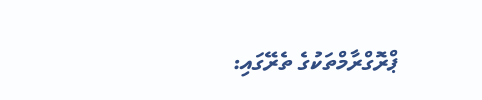ޕްރޮގްރާމްތަކުގެ ތެރޭގައި: